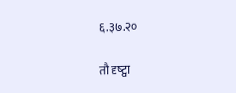६.३७.२०

तौ दृष्ट्वा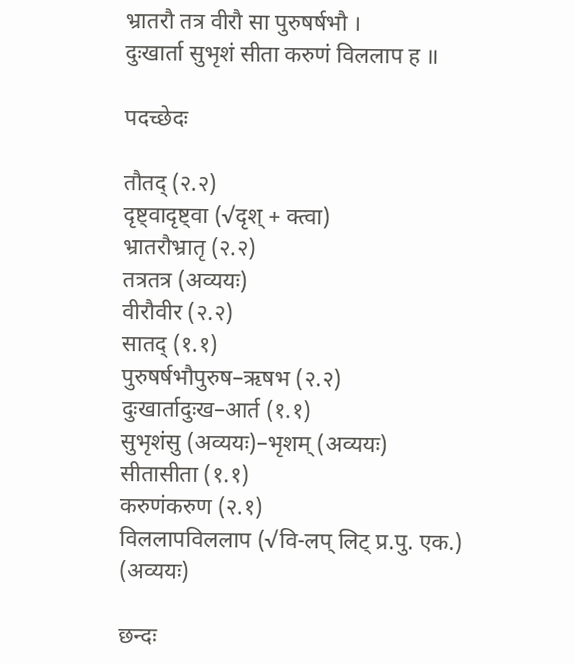भ्रातरौ तत्र वीरौ सा पुरुषर्षभौ ।
दुःखार्ता सुभृशं सीता करुणं विललाप ह ॥

पदच्छेदः

तौतद् (२.२)
दृष्ट्वादृष्ट्वा (√दृश् + क्त्वा)
भ्रातरौभ्रातृ (२.२)
तत्रतत्र (अव्ययः)
वीरौवीर (२.२)
सातद् (१.१)
पुरुषर्षभौपुरुष–ऋषभ (२.२)
दुःखार्तादुःख–आर्त (१.१)
सुभृशंसु (अव्ययः)–भृशम् (अव्ययः)
सीतासीता (१.१)
करुणंकरुण (२.१)
विललापविललाप (√वि-लप् लिट् प्र.पु. एक.)
(अव्ययः)

छन्दः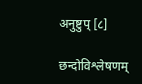अनुष्टुप् [८]

छन्दोविश्लेषणम्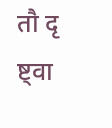तौ दृ ष्ट्वा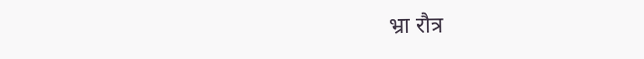भ्रा रौत्र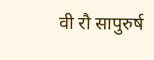वी रौ सापुरुर्ष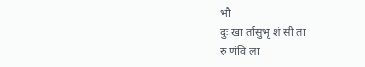भौ
दुः खा र्तासुभृ शं सी ता
रु णंवि ला